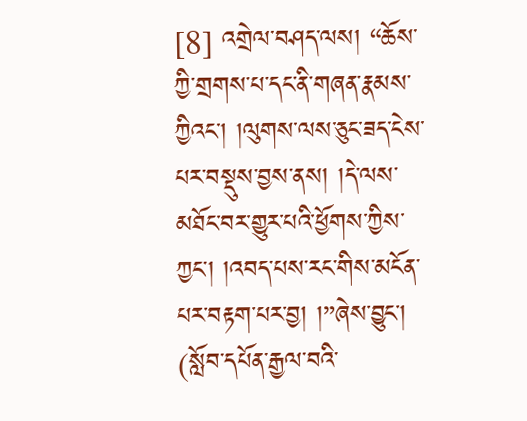[8] འགྲེལ་བཤད་ལས། “ཆོས་ཀྱི་གྲགས་པ་དང་ནི་གཞན་རྣམས་ཀྱིའང་། །ལུགས་ལས་ཅུང་ཟད་ངེས་པར་བསྡུས་བྱས་ནས། །དེ་ལས་མཐོང་བར་གྱུར་པའི་ཕྱོགས་ཀྱིས་ཀྱང་། །འབད་པས་རང་གིས་མངོན་པར་བརྟག་པར་བྱ། །”ཞེས་བྱུང་། (སློབ་དཔོན་རྒྱལ་བའི་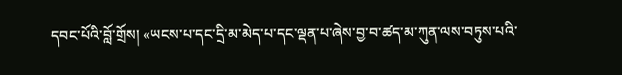དབང་པོའི་བློ་གྲོས། «ཡངས་པ་དང་དྲི་མ་མེད་པ་དང་ལྡན་པ་ཞེས་བྱ་བ་ཚད་མ་ཀུན་ལས་བཏུས་པའི་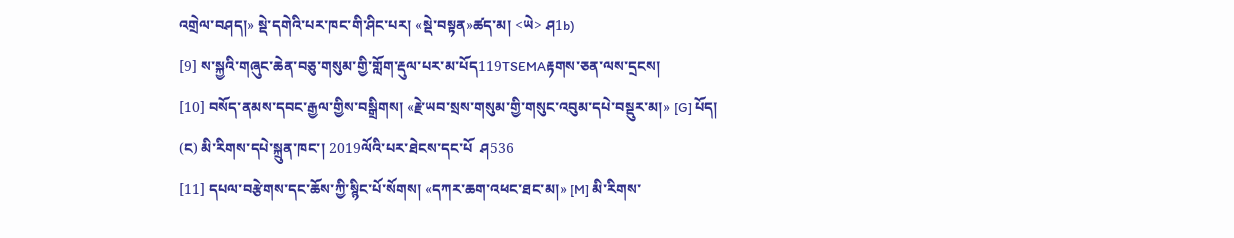འགྲེལ་བཤད།» སྡེ་དགེའི་པར་ཁང་གི་ཤིང་པར། «སྡེ་བསྟན»ཚད་མ། <ཡེ> ཤ1b)
[9] ས་སྐྱའི་གཞུང་ཆེན་བཅུ་གསུམ་གྱི་གློག་རྡུལ་པར་མ་པོད119TSEMAརྟགས་ཅན་ལས་དྲངས།
[10] བསོད་ནམས་དབང་རྒྱལ་གྱིས་བསྒྲིགས། «རྗེ་ཡབ་སྲས་གསུམ་གྱི་གསུང་འབུམ་དཔེ་བསྡུར་མ།» [G] པོད། (ང) མི་རིགས་དཔེ་སྐྲུན་ཁང་། 2019ལོའི་པར་ཐེངས་དང་པོ  ཤ536
[11] དཔལ་བརྩེགས་དང་ཆོས་ཀྱི་སྙིང་པོ་སོགས། «དཀར་ཆག་འཕང་ཐང་མ།» [M] མི་རིགས་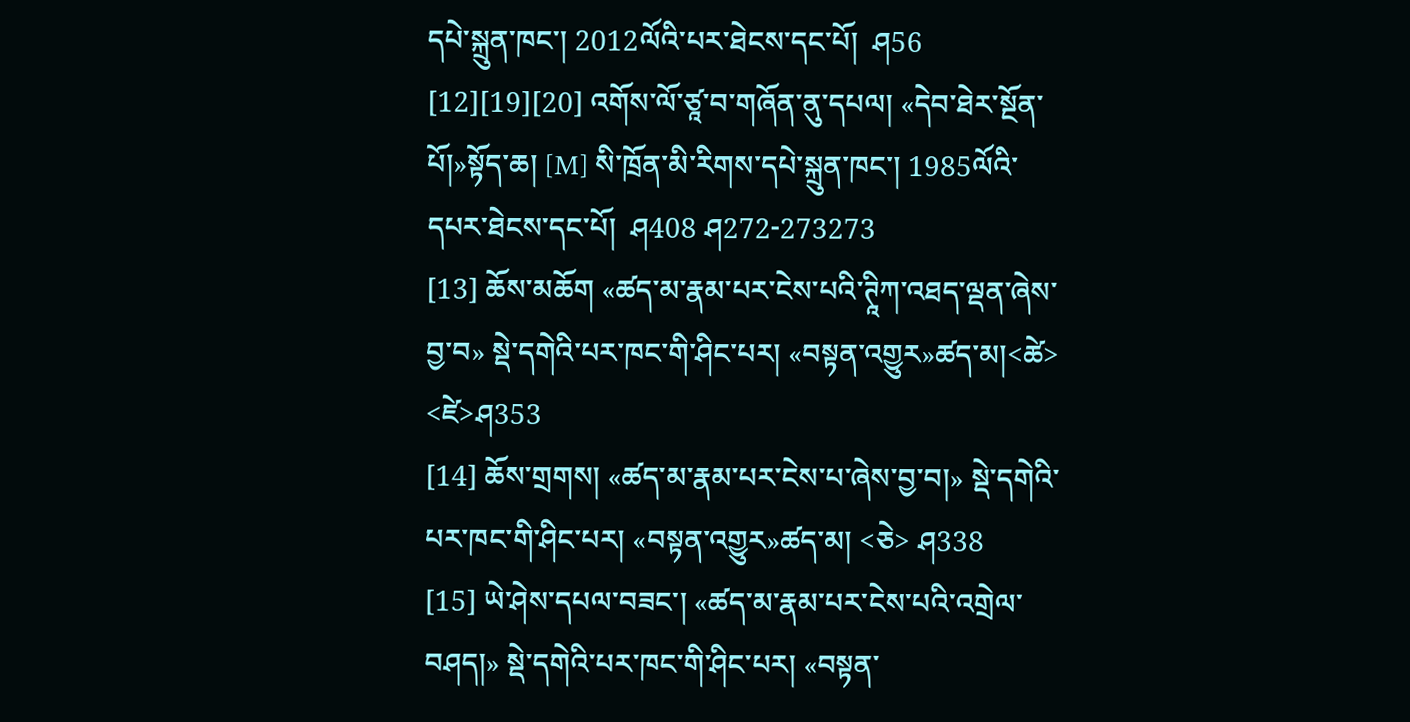དཔེ་སྐྲུན་ཁང་། 2012ལོའི་པར་ཐེངས་དང་པོ།  ཤ56
[12][19][20] འགོས་ལོ་ཙཱ་བ་གཞོན་ནུ་དཔལ། «དེབ་ཐེར་སྔོན་པོ།»སྟོད་ཆ། [M] སི་ཁྲོན་མི་རིགས་དཔེ་སྐྲུན་ཁང་། 1985ལོའི་དཔར་ཐེངས་དང་པོ།  ཤ408 ཤ272-273273
[13] ཆོས་མཆོག «ཚད་མ་རྣམ་པར་ངེས་པའི་ཊཱིཀ་འཐད་ལྡན་ཞེས་བྱ་བ» སྡེ་དགེའི་པར་ཁང་གི་ཤིང་པར། «བསྟན་འགྱུར»ཚད་མ།<ཚེ> <ཛེ>ཤ353
[14] ཆོས་གྲགས། «ཚད་མ་རྣམ་པར་ངེས་པ་ཞེས་བྱ་བ།» སྡེ་དགེའི་པར་ཁང་གི་ཤིང་པར། «བསྟན་འགྱུར»ཚད་མ། <ཅེ> ཤ338
[15] ཡེ་ཤེས་དཔལ་བཟང་། «ཚད་མ་རྣམ་པར་ངེས་པའི་འགྲེལ་བཤད།» སྡེ་དགེའི་པར་ཁང་གི་ཤིང་པར། «བསྟན་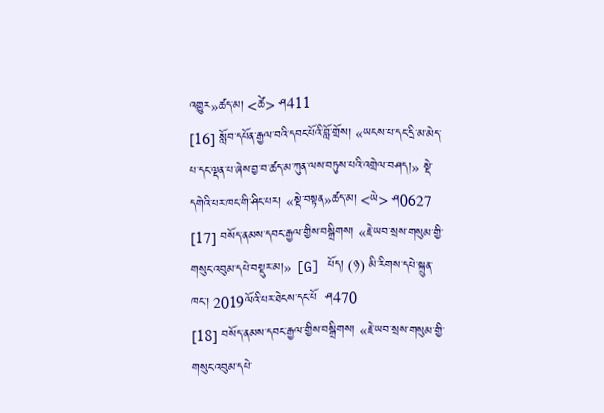འགྱུར»ཚད་མ། <ཚེ> ཤ411
[16] སློབ་དཔོན་རྒྱལ་བའི་དབང་པོའི་བློ་གྲོས། «ཡངས་པ་དང་དྲི་མ་མེད་པ་དང་ལྡན་པ་ཞེས་བྱ་བ་ཚད་མ་ཀུན་ལས་བཏུས་པའི་འགྲེལ་བཤད།» སྡེ་དགེའི་པར་ཁང་གི་ཤིང་པར། «སྡེ་བསྟན»ཚད་མ། <ཡེ> ཤ0627
[17] བསོད་ནམས་དབང་རྒྱལ་གྱིས་བསྒྲིགས། «རྗེ་ཡབ་སྲས་གསུམ་གྱི་གསུང་འབུམ་དཔེ་བསྡུར་མ།» [G] པོད། (ཉ) མི་རིགས་དཔེ་སྐྲུན་ཁང་། 2019ལོའི་པར་ཐེངས་དང་པོ  ཤ470
[18] བསོད་ནམས་དབང་རྒྱལ་གྱིས་བསྒྲིགས། «རྗེ་ཡབ་སྲས་གསུམ་གྱི་གསུང་འབུམ་དཔེ་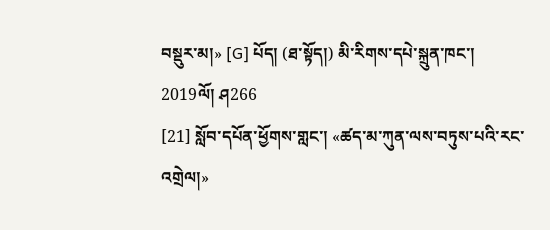བསྡུར་མ།» [G] པོད། (ཐ་སྟོད།) མི་རིགས་དཔེ་སྐྲུན་ཁང་། 2019ལོ། ཤ266
[21] སློབ་དཔོན་ཕྱོགས་གླང་། «ཚད་མ་ཀུན་ལས་བཏུས་པའི་རང་འགྲེལ།»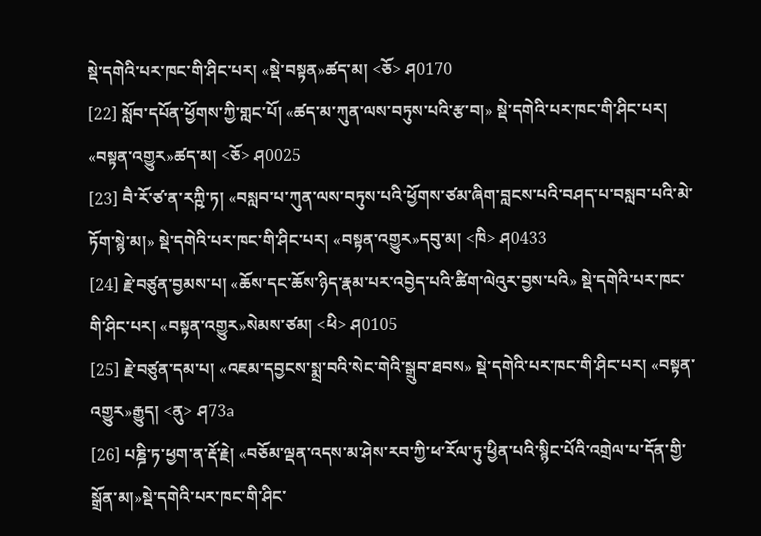སྡེ་དགེའི་པར་ཁང་གི་ཤིང་པར། «སྡེ་བསྟན»ཚད་མ། <ཅོ> ཤ0170
[22] སློབ་དཔོན་ཕྱོགས་ཀྱི་གླང་པོ། «ཚད་མ་ཀུན་ལས་བཏུས་པའི་རྩ་བ།» སྡེ་དགེའི་པར་ཁང་གི་ཤིང་པར། «བསྟན་འགྱུར»ཚད་མ། <ཅོ> ཤ0025
[23] བཻ་རོ་ཙ་ན་རཀྵི་ཏ། «བསླབ་པ་ཀུན་ལས་བཏུས་པའི་ཕྱོགས་ཙམ་ཞིག་བླངས་པའི་བཤད་པ་བསླབ་པའི་མེ་ཏོག་སྙེ་མ།» སྡེ་དགེའི་པར་ཁང་གི་ཤིང་པར། «བསྟན་འགྱུར»དབུ་མ། <ཁི> ཤ0433
[24] རྗེ་བཙུན་བྱམས་པ། «ཆོས་དང་ཆོས་ཉིད་རྣམ་པར་འབྱེད་པའི་ཚིག་ལེའུར་བྱས་པའི» སྡེ་དགེའི་པར་ཁང་གི་ཤིང་པར། «བསྟན་འགྱུར»སེམས་ཙམ། <ཕི> ཤ0105
[25] རྗེ་བཙུན་དམ་པ། «འཇམ་དབྱངས་སྨྲ་བའི་སེང་གེའི་སྒྲུབ་ཐབས» སྡེ་དགེའི་པར་ཁང་གི་ཤིང་པར། «བསྟན་འགྱུར»རྒྱུད། <ནུ> ཤ73a
[26] པཎྜི་ཏ་ཕྱག་ན་རྡོ་རྗེ། «བཅོམ་ལྡན་འདས་མ་ཤེས་རབ་ཀྱི་ཕ་རོལ་ཏུ་ཕྱིན་པའི་སྙིང་པོའི་འགྲེལ་པ་དོན་གྱི་སྒྲོན་མ།»སྡེ་དགེའི་པར་ཁང་གི་ཤིང་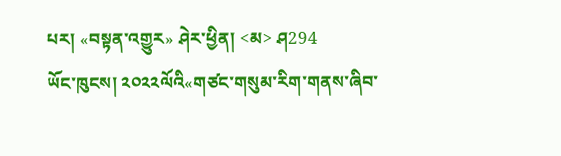པར། «བསྟན་འགྱུར» ཤེར་ཕྱིན། <མ> ཤ294
ཡོང་ཁུངས། ༢༠༢༢ལོའི«གཙང་གསུམ་རིག་གནས་ཞིབ་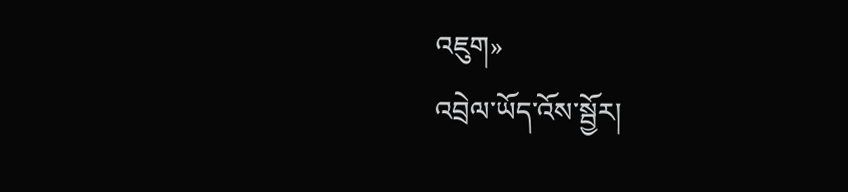འཇུག»
འབྲེལ་ཡོད་འོས་སྦྱོར།